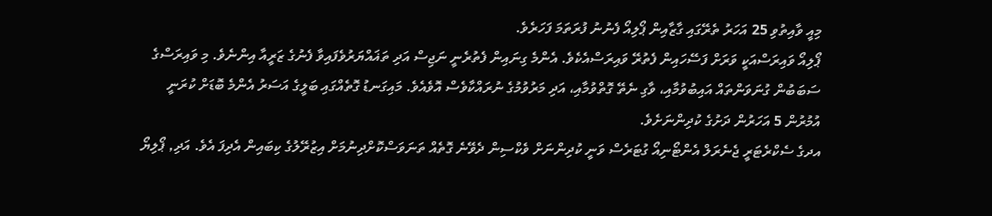މިއީ ވާއިތުވި 25 އަހަރު ތެރޭގައި ގާޒާއިން ޕޯލިއޯ ފެނުނު ފުރަތަމަ ފަހަރެވެ.
ޕޯލިއޯ ވައިރަސްއަކީ ވަރަށް ފަސޭހައިން ފެތުރޭ ވައިރަސްއެކެވެ. އެންމެ ގިނައިން ފެތުރެނީ ނަޖިސް އަދި ތަޣައްޔަރުވެފައިވާ ފެނުގެ ޒަރީއާ އިންނެވެ. މި ވައިރަސްގެ ސަބަބުން ގުނަވަންތައް އައިބުވުމާއި، ވާގި ނެތޭ ގޮތްވުމާއި، އަދި މަރުވުމުގެ ނުރައްކާވެސް އޮވެއެވެ. މައިގަނޑު ގޮތެއްގައި ބަލީގެ އަސަރު އެންމެ ބޮޑަށް ކުރަނީ އުމުރުން 5 އަހަރުން ދަށުގެ ކުދިންނަށެވެ.
އދގެ ސެކްރެޓަރީ ޖެނެރަލް އެންޓޯނިއޯ ގުޓަރެސް ވަނީ ކުދިންނަށް ވެކްސިން ދެވޭނެ ގޮތެއް ތަނަވަސްކޮށްދިނުމަށް އިޒުރޭލުގެ ކިބައިން އެދިފަ އެވެ. އަދި, ޕޯލިޔޯ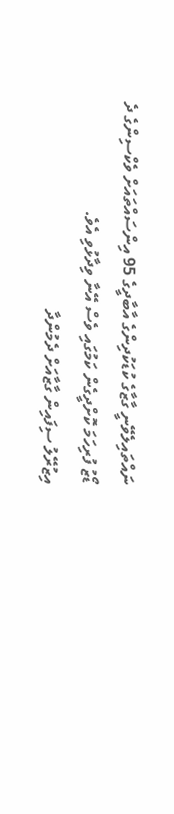ނައްތައިލެވޭނީ ގާޒާގެ ކުޑަކުދިންގެ އާބާދީގެ 95 އިންސައްތައަށް ވެކްސިންގެ ދެ ޑޯޒު ފުރިހަމަ ކޮށްދީގެން ކަމުގައި ވެސް އޭނާ ވިދާޅުވި އެވެ.
އިޒުރޭލު ސިފައިން ގާޒާއަށް ދެމުންދާ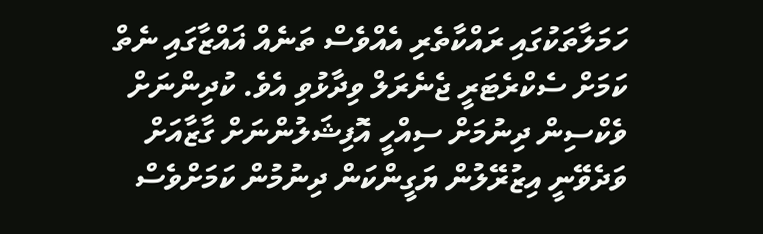ހަމަލާތަކުގައި ރައްކާތެރި އެއްވެސް ތަނެއް ޣައްޒާގައި ނެތް ކަމަށް ސެކްރެޓަރީ ޖެނެރަލް ވިދާޅުވި އެވެ. ކުދިންނަށް ވެކްސިން ދިނުމަށް ސިއްހީ އޮފިޝަލުންނަށް ގާޒާއަށް ވަދެވޭނީ އިޒުރޭލުން ޔަގީންކަން ދިނުމުން ކަމަށްވެސް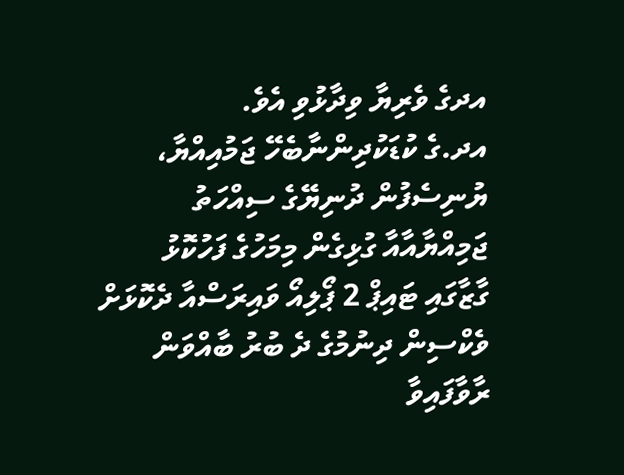އދގެ ވެރިޔާ ވިދާޅުވި އެވެ.
އދ.ގެ ކުޑަކުދިންނާބެހޭ ޖަމުއިއްޔާ، ޔުނިސެފުން ދުނިޔޭގެ ސިއްހަތު ޖަމިއްޔާއާއާ ގުޅިގެން މިމަހުގެ ފަހުކޮޅު ގާޒާގައި ޓައިޕް 2 ޕޯލިއޯ ވައިރަސްއާ ދެކޮޅަށް ވެކްސިން ދިނުމުގެ ދެ ބުރު ބާއްވަން ރާވާފައިވާ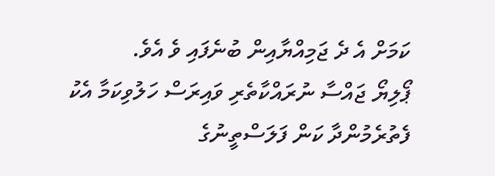ކަމަށް އެ ދެ ޖަމިއްޔާއިން ބުނެފައި ވެ އެވެ.
ޕޯލިޔޯ ޖައްސާ ނުރައްކާތެރި ވައިރަސް ހަލުވިކަމާ އެކު ފެތުރެމުންދާ ކަން ފަލަސްތީނުގެ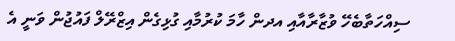ސިއްހަތާބެހޭ ވުޒާރާއާއި އދން ހާމަ ކުރުމާއި ގުޅިގެން އިޒްރޭލް ފައުޖުން ވަނީ އެ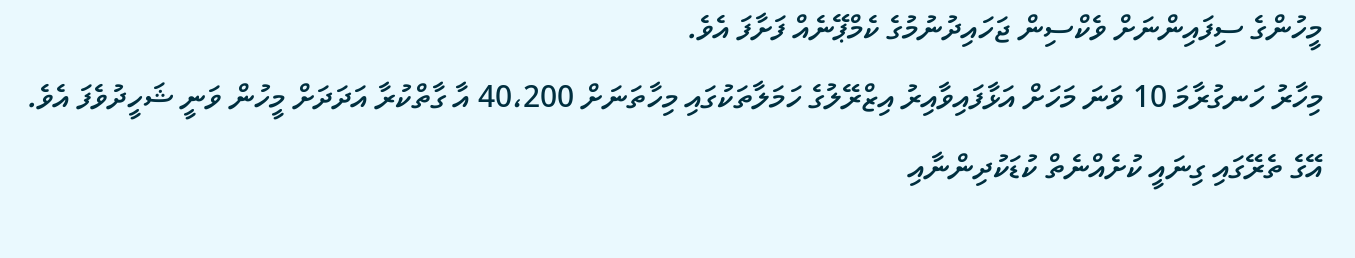މީހުންގެ ސިފައިންނަށް ވެކްސިން ޖަހައިދުނުމުގެ ކެމްޕޭނެއް ފަށާފަ އެވެ.
މިހާރު ހަނގުރާމަ 10 ވަނަ މަހަށް އަޅާފައިވާއިރު އިޒްރޭލުގެ ހަމަލާތަކުގައި މިހާތަނަށް 40،200 އާ ގާތްކުރާ އަދަދަށް މީހުން ވަނީ ޝަހީދުވެފަ އެވެ. އޭގެ ތެރޭގައި ގިނައީ ކުށެއްނެތް ކުޑަކުދިންނާއި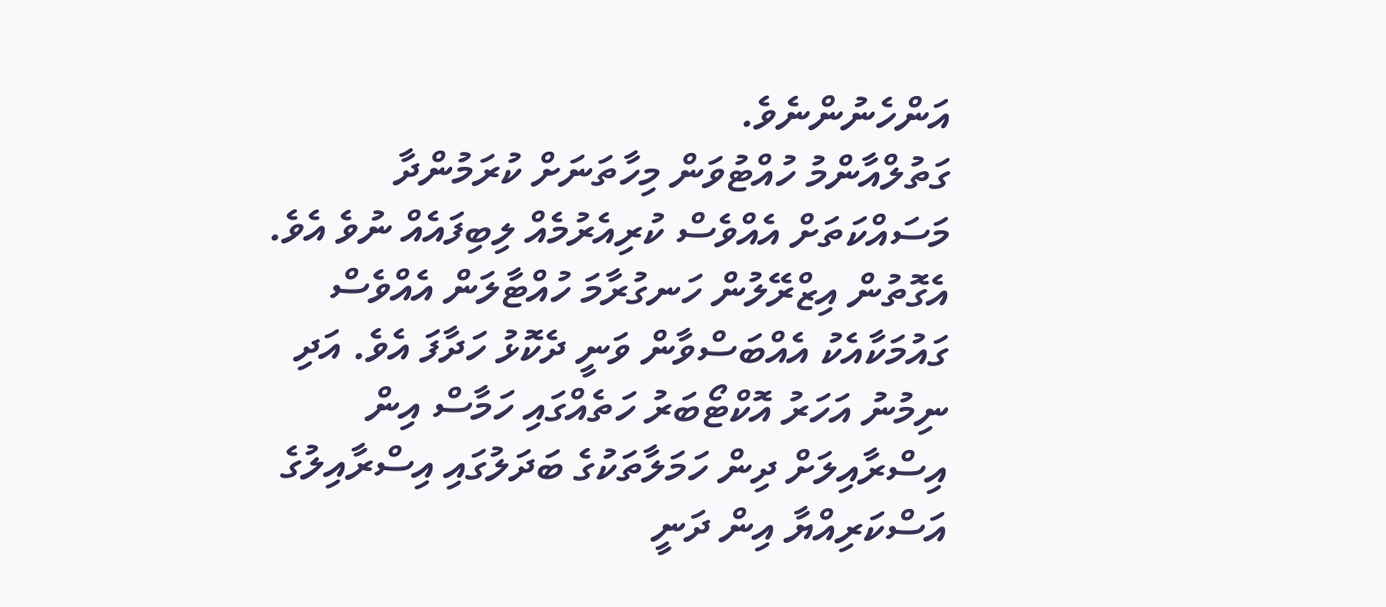އަންހެނުންނެވެ.
ގަތުލްއާންމު ހުއްޓުވަން މިހާތަނަށް ކުރަމުންދާ މަސައްކަތަށް އެއްވެސް ކުރިއެރުމެއް ލިބިފައެއް ނުވެ އެވެ. އެގޮތުން އިޒްރޭލުން ހަނގުރާމަ ހުއްޓާލަން އެއްވެސް ގައުމަކާއެކު އެއްބަސްވާން ވަނީ ދެކޮޅު ހަދާފަ އެވެ. އަދި ނިމުނު އަހަރު އޮކްޓޯބަރު ހަތެއްގައި ހަމާސް އިން އިސްރާއިލަށް ދިން ހަމަލާތަކުގެ ބަދަލުގައި އިސްރާއިލުގެ އަސްކަރިއްޔާ އިން ދަނީ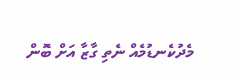މެދުކެނޑުމެއް ނެތި ގާޒާ އަށް ބޮން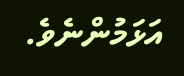އަޅަމުންނެވެ.